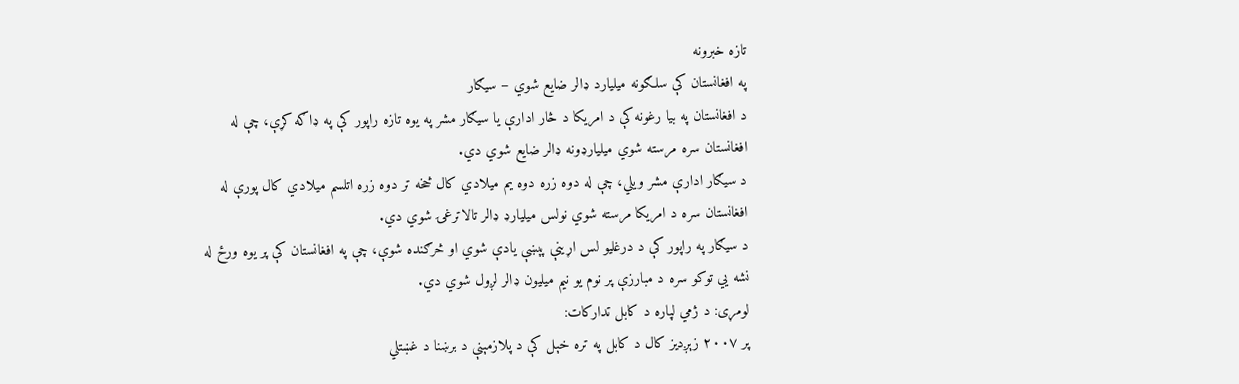تازه خبرونه
په افغانستان کې سلګونه میلیارد ډالر ضایع شوي – سیګار
د افغانستان په بیا رغونه کې د امریکا د څار ادارې یا سیګار مشر په یوه تازه راپور کې په ډاګه کړې، چې له افغانستان سره مرسته شوي میلیارډونه ډالر ضایع شوي دي.
د سیګار ادارې مشر ويلي، چې له دوه زره دوه یم میلادي کال څخه تر دوه زره اتلسم میلادي کال پورې له افغانستان سره د امریکا مرسته شوي نولس میلیارډ ډالر تالاترغۍ شوي دي.
د سیګار په راپور کې د درغلیو لس اړینې پېښې یادې شوي او څرګنده شوې، چې په افغانستان کې پر یوه ورځ له نشه يي توکو سره د مبارزې پر نوم یو نیم میلیون ډالر لږول شوي دي.
لومړی: د ژمي لپاره د کابل تدارکات:
پر ۲۰۰۷ زېږدیز کال د کابل په تره خېل کې د پلازمېنې د برښنا د غښتلي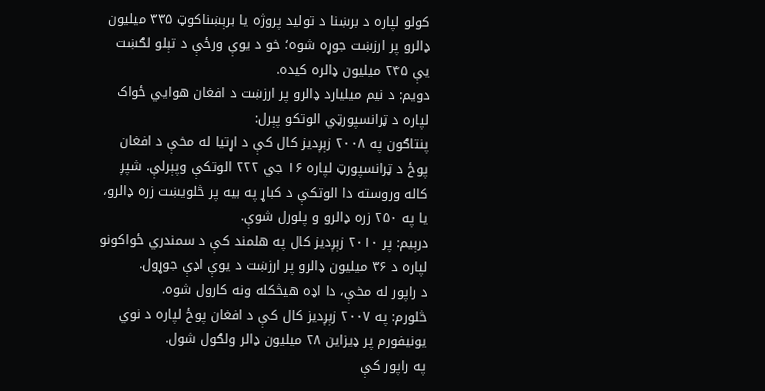کولو لپاره د برښنا د تولید پروژه یا برېښناکوټ ۳۳۵ میلیون ډالرو پر ارزښت جوړه شوه؛ خو د یوې ورځې د تېلو لګښت یې ۲۴۵ میلیون ډالره کیده.
دویم: د نیم میلیارد ډالرو پر ارزښت د افغان هوايي ځواک لپاره د ټرانسپورټي الوتکو پېرل:
پنتاګون په ۲۰۰۸ زېږدیز کال کې د اړتیا له مخې د افغان پوځ د ټرانسپورټ لپاره ۱۶ جي ۲۲۲ الوتکې وپېرلې. شپږ کاله وروسته دا الوتکې د کباړ په بیه پر څلويښت زره ډالرو، یا په ۲۵۰ زره ډالرو و پلورل شوې.
درېیم: پر ۲۰۱۰ زېږدیز کال په هلمند کې د سمندري ځواکونو لپاره د ۳۶ میلیون ډالرو پر ارزښت د یوې اډې جوړول.
د راپور له مخې، دا اډه هیڅکله ونه کارول شوه.
څلورم: په ۲۰۰۷ زېږدیز کال کې د افغان پوځ لپاره د نوي یونیفورم پر ډيزاین ۲۸ میلیون ډالر ولګول شول.
په راپور کې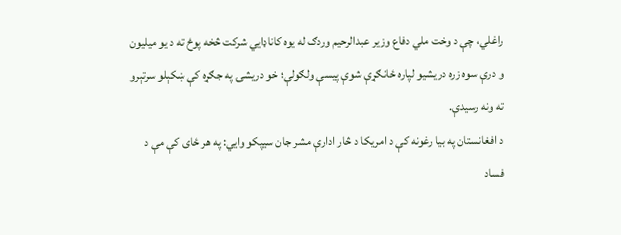راغلي، چې د وخت ملي دفاع وزیر عبدالرحیم وردګ له یوه کاناډايي شرکت څخه پوځ ته د یو میلیون و درې سوه زره دریشیو لپاره ځانګړې شوې پیسې ولګولې؛ خو دریشۍ په جګړه کې ښکېلو سرتېرو ته ونه رسیدې.
د افغانستان په بیا رغونه کې د امریکا د څار ادارې مشر جان سیپکو وایي: په هر ځای کې مې د فساد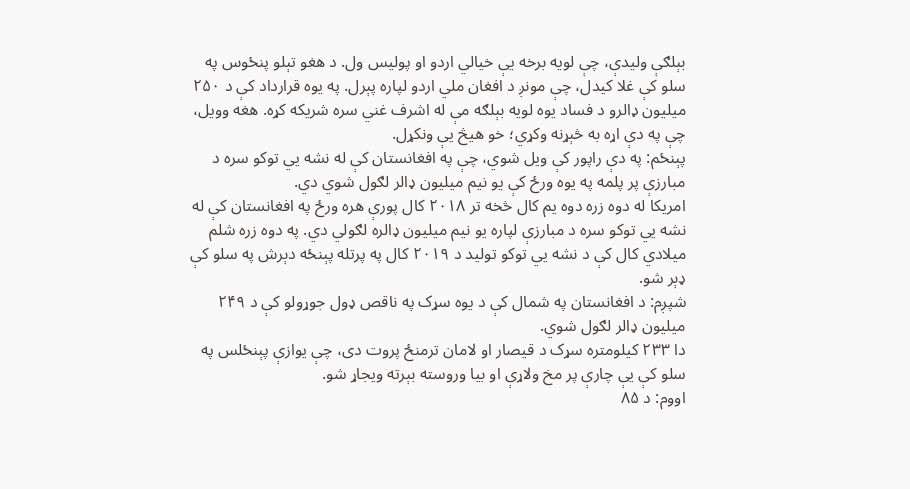بېلګې ولیدې، چې لویه برخه یې خیالي اردو او پولیس ول. د هغو تېلو پنځوس په سلو کې غلا کیدل، چې مونږ د افغان ملي اردو لپاره پېرل. په یوه قرارداد کې د ۲۵۰ میلیون ډالرو د فساد یوه لویه بېلګه مې له اشرف غني سره شریکه کړه. هغه وویل، چې په دې اړه به څېړنه وکړي؛ خو هیڅ یې ونکړل.
پېنځم: په دې راپور کې ویل شوي، چې په افغانستان کې له نشه يي توکو سره د مبارزې پر پلمه په یوه ورځ کې یو نیم میلیون ډالر لګول شوي دي.
امریکا له دوه زره دوه یم کال څخه تر ۲۰۱۸ کال پورې هره ورځ په افغانستان کې له نشه يي توکو سره د مبارزې لپاره یو نیم میلیون ډالره لګولي دي. په دوه زره شلم میلادي کال کې د نشه يي توکو تولید د ۲۰۱۹ کال په پرتله پېنځه دېرش په سلو کې ډېر شو.
شپږم: د افغانستان په شمال کې د یوه سړک په ناقص ډول جوړولو کې د ۲۴۹ میلیون ډالر لګول شوي.
دا ۲۳۳ کیلومتره سړک د قیصار او لامان ترمنځ پروت دی، چې یوازې پېنځلس په سلو کې یې چارې پر مخ ولاړې او بیا وروسته بېرته ویجاړ شو.
اووم: د ۸۵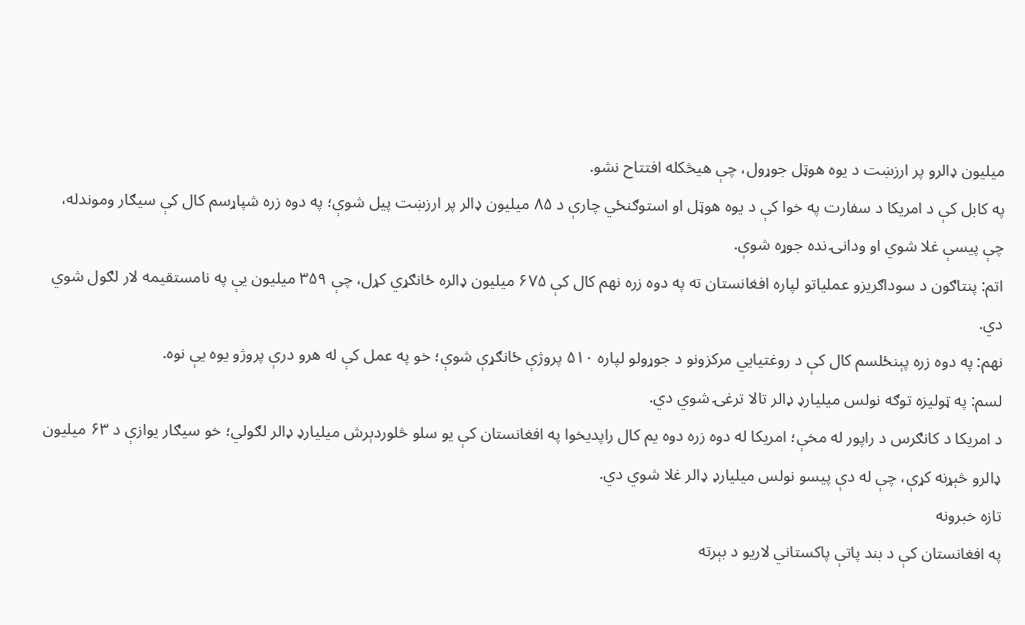میلیون ډالرو پر ارزښت د یوه هوټل جوړول، چې هیڅکله افتتاح نشو.
په کابل کې د امریکا د سفارت په خوا کې د یوه هوټل او استوګنځي چارې د ۸۵ میلیون ډالر پر ارزښت پیل شوې؛ په دوه زره شپاړسم کال کې سیګار وموندله، چې پيسې غلا شوي او ودانۍ نده جوړه شوې.
اتم: پنتاګون د سوداګریزو عملیاتو لپاره افغانستان ته په دوه زره نهم کال کې ۶۷۵ میلیون ډالره ځانګړي کړل، چې ۳۵۹ میلیون یې په نامستقیمه لار لګول شوي دي.
نهم: په دوه زره پېنځلسم کال کې د روغتیايي مرکزونو د جوړولو لپاره ۵۱۰ پروژې ځانګړې شوې؛ خو په عمل کې له هرو درې پروژو یوه یې نوه.
لسم: په ټولیزه توګه نولس میلیارډ ډالر تالا ترغۍ شوي دي.
د امریکا د کانګرس د راپور له مخې؛ امریکا له دوه زره دوه یم کال راپدیخوا په افغانستان کې یو سلو څلوردېرش میلیارډ ډالر لګولي؛ خو سیګار یوازې د ۶۳ میلیون ډالرو څېړنه کړې، چې له دې پيسو نولس میلیارډ ډالر غلا شوي دي.
تازه خبرونه
په افغانستان کې د بند پاتې پاکستاني لاریو د بېرته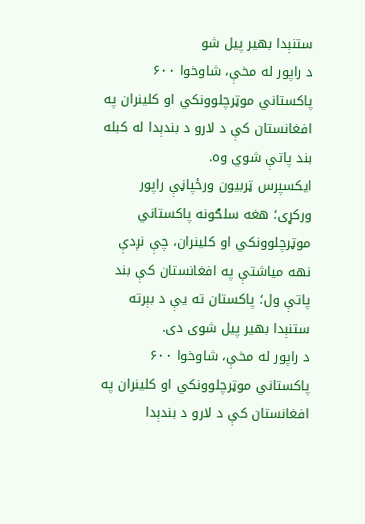ستنېدا بهیر پیل شو
د راپور له مخې، شاوخوا ۶۰۰ پاکستاني موټرچلوونکي او کلینران په افغانستان کې د لارو د بندېدا له کبله بند پاتې شوي وه.
ایکسپرس ټربیون ورځپاڼې راپور ورکړی؛ هغه سلګونه پاکستاني موټرچلوونکي او کلینران، چې نږدې نهه میاشتې په افغانستان کې بند پاتې ول؛ پاکستان ته یې د بېرته ستنېدا بهیر پیل شوی دی.
د راپور له مخې، شاوخوا ۶۰۰ پاکستاني موټرچلوونکي او کلینران په افغانستان کې د لارو د بندېدا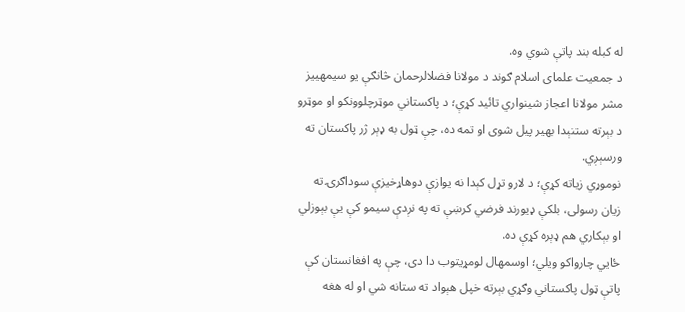له کبله بند پاتې شوي وه.
د جمعیت علمای اسلام ګوند د مولانا فضلالرحمان څانګې یو سیمهییز مشر مولانا اعجاز شینواري تائید کړې؛ د پاکستاني موټرچلوونکو او موټرو د بېرته ستنېدا بهیر پیل شوی او تمه ده، چې ټول به ډېر ژر پاکستان ته ورسېږي.
نوموړي زیاته کړې؛ د لارو تړل کېدا نه یوازې دوهاړخیزې سوداګرۍ ته زیان رسولی، بلکې ډیورند فرضي کرښې ته په نږدې سیمو کې یې بېوزلي او بېکاري هم ډېره کړې ده.
ځايي چارواکو ويلي؛ اوسمهال لومړیتوب دا دی، چې په افغانستان کې پاتې ټول پاکستاني وګړي بېرته خپل هېواد ته ستانه شي او له هغه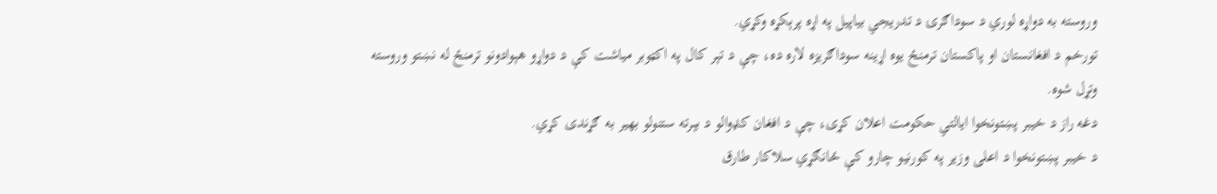وروسته به دواړه لوري د سوداګرۍ د تدریجي بیاپیل په اړه پرېکړه وکړي.
تورخم د افغانستان او پاکستان ترمنځ یوه اړینه سوداګریزه لاره ده، چې د تېر کال په اکټوبر میاشت کې د دواړو هېوادونو ترمنځ له نښتو وروسته وتړل شوه.
دغه راز د خیبر پښتونخوا ایالتي حکومت اعلان کړی، چې د افغان کډوالو د بېرته ستنولو بهیر به ګړندی کړي.
د خیبر پښتونخوا د اعلی وزیر په کورنیو چارو کې ځانګړي سلاکار طارق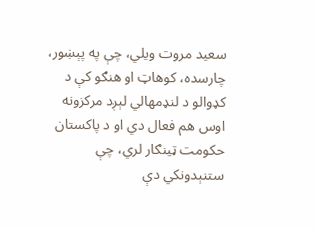سعید مروت ویلي، چې په پېښور، چارسده، کوهاټ او هنګو کې د کډوالو د لنډمهالي لېږد مرکزونه اوس هم فعال دي او د پاکستان حکومت ټینګار لري، چې ستنېدونکي دې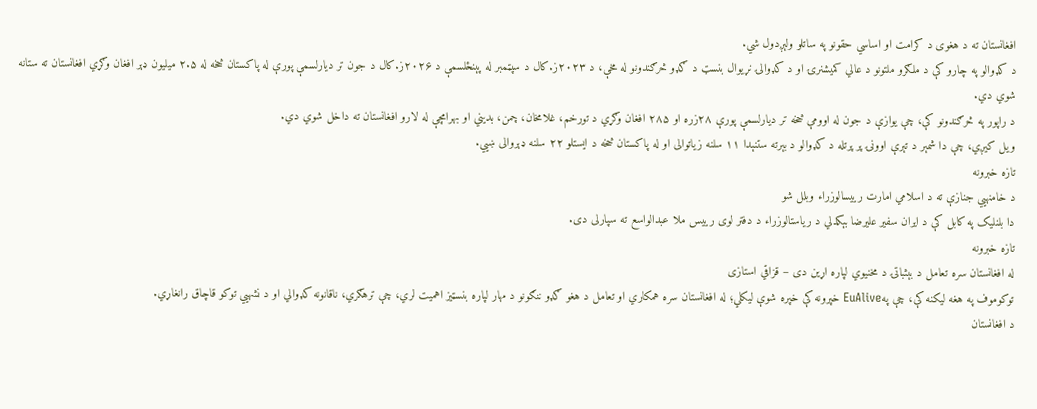افغانستان ته د هغوی د کرامت او اساسي حقونو په ساتلو ولېږدول شي.
د کډوالو په چارو کې د ملګرو ملتونو د عالي کمیشنرۍ او د کډوالۍ نړیوال بنسټ د ګډو څرګندونو له مخې، د ۲۰۲۳ز.کال د سپټمبر له پېنځلسمې د ۲۰۲۶ز.کال د جون تر دیارلسمې پورې له پاکستان څخه له ۲.۵ میلیون ډېر افغان وګړي افغانستان ته ستانه شوي دي.
د راپور په څرګندونو کې، چې یوازې د جون له اوومې څخه تر دیارلسمې پورې ۲۸زره او ۲۸۵ افغان وګړي د تورخم، غلامخان، چمن، بدیني او بهرامچې له لارو افغانستان ته داخل شوي دي.
ویل کیږي، چې دا شمېر د تېرې اوونۍ پر پرتله د کډوالو د بېرته ستنېدا ۱۱ سلنه زیاتوالی او له پاکستان څخه د ایستلو ۲۲ سلنه ډېروالی ښيي.
تازه خبرونه
د خامنهيي جنازې ته د اسلامي امارت رییسالوزراء وبلل شو
دا بلنلیک په کابل کې د ایران سفیر عليرضا بېکدلي د ریاستالوزراء د دفتر لوی ريیس ملا عبدالواسع ته سپارلی دی.
تازه خبرونه
له افغانستان سره تعامل د بېثباتۍ د مخنیوي لپاره اړین دی – قزاقي استازی
توکوموف په هغه لیکنه کې، چې پهEuAlive خپرونه کې خپره شوې لیکلي؛ له افغانستان سره همکاري او تعامل د هغو ګډو ننګونو د مهار لپاره بنسټیز اهمیت لري، چې ترهګري، ناقانونه کډوالي او د نشهیي توکو قاچاق رانغاړي.
د افغانستان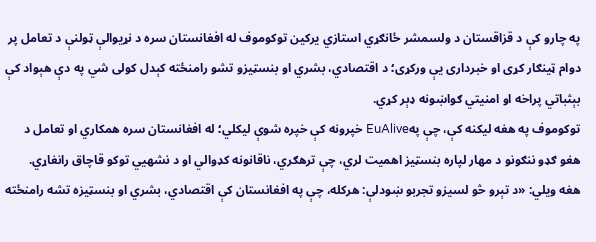په چارو کې د قزاقستان د ولسمشر ځانګړي استازي یرکین توکوموف له افغانستان سره د نړیوالې ټولنې د تعامل پر دوام ټینګار کړی او خبرداری یې ورکړی؛ د اقتصادي، بشري او بنسټیزو تشو رامنځته کېدل کولی شي په دې هېواد کې بېثباتي پراخه او امنیتي ګواښونه ډېر کړي.
توکوموف په هغه لیکنه کې، چې پهEuAlive خپرونه کې خپره شوې لیکلي؛ له افغانستان سره همکاري او تعامل د هغو ګډو ننګونو د مهار لپاره بنسټیز اهمیت لري، چې ترهګري، ناقانونه کډوالي او د نشهیي توکو قاچاق رانغاړي.
هغه ویلي: «د تېرو څو لسیزو تجربو ښودلې: هرکله، چې په افغانستان کې اقتصادي، بشري او بنسټیزه تشه رامنځته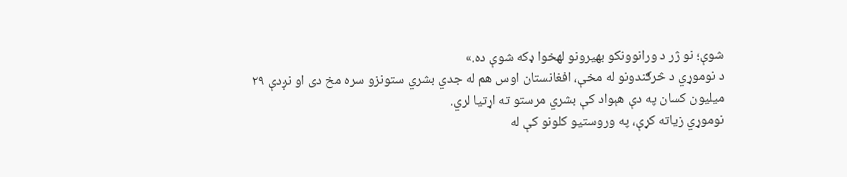شوې؛ نو ژر د ورانوونکو بهیرونو لهخوا ډکه شوې ده.»
د نوموړي د څرګندونو له مخې، افغانستان اوس هم له جدي بشري ستونزو سره مخ دی او نږدې ۲۹ میلیون کسان په دې هېواد کې بشري مرستو ته اړتیا لري.
نوموړي زیاته کړې، په وروستیو کلونو کې له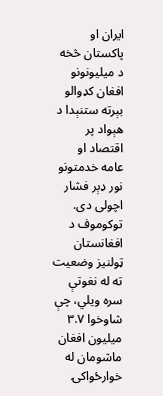ایران او پاکستان څخه د میلیونونو افغان کډوالو بېرته ستنېدا د هېواد پر اقتصاد او عامه خدمتونو نور ډېر فشار اچولی دی.
توکوموف د افغانستان ټولنیز وضعیت ته له نغوتې سره ویلي، چې شاوخوا ۳.۷ میلیون افغان ماشومان له خوارځواکۍ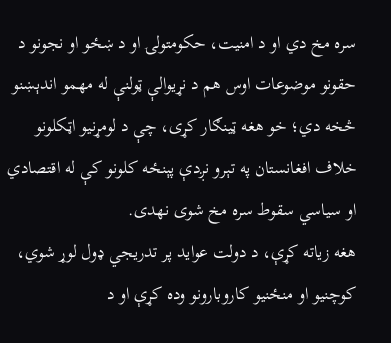سره مخ دي او د امنیت، حکومتولۍ او د ښځو او نجونو د حقونو موضوعات اوس هم د نړیوالې ټولنې له مهمو اندېښنو څخه دي؛ خو هغه ټینګار کړی، چې د لومړنیو اټکلونو خلاف افغانستان په تېرو نږدې پېنځه کلونو کې له اقتصادي او سیاسي سقوط سره مخ شوی نهدی.
هغه زیاته کړې، د دولت عواید پر تدریجي ډول لوړ شوي، کوچنيو او منځنيو کاروبارونو وده کړې او د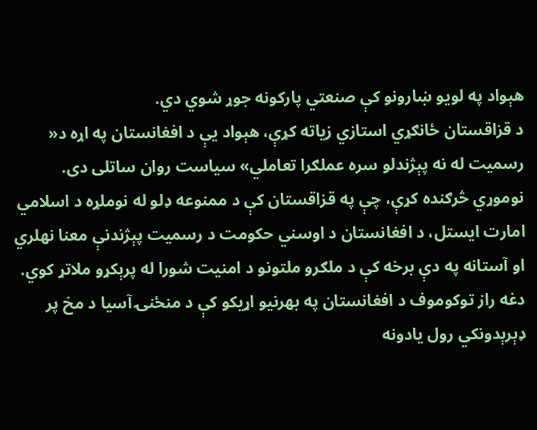هېواد په لویو ښارونو کې صنعتي پارکونه جوړ شوي دي.
د قزاقستان ځانګړي استازي زیاته کړې، هېواد یې د افغانستان په اړه د« رسمیت له نه پېژندلو سره عملګرا تعاملي» سیاست روان ساتلی دی.
نوموړي څرګنده کړې، چې په قزاقستان کې د ممنوعه ډلو له نوملړه د اسلامي امارت ایستل، د افغانستان د اوسني حکومت د رسمیت پېژندنې معنا نهلري او آستانه په دې برخه کې د ملګرو ملتونو د امنیت شورا له پرېکړو ملاتړ کوي.
دغه راز توکوموف د افغانستان په بهرنیو اړیکو کې د منځنۍ آسیا د مخ پر ډېرېدونکي رول یادونه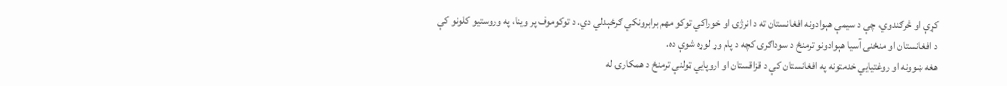کړې او څرګندوي، چې د سیمې هېوادونه افغانستان ته د انرژۍ او خوراکي توکو مهم برابرونکي ګرځېدلي دي. د توکوموف پر وینا، په وروستیو کلونو کې د افغانستان او منځنۍ آسیا هېوادونو ترمنځ د سوداګرۍ کچه د پام وړ لوړه شوې ده.
هغه ښوونه او روغتیايي خدمتونه په افغانستان کې د قزاقستان او اروپايي ټولنې ترمنځ د همکارۍ له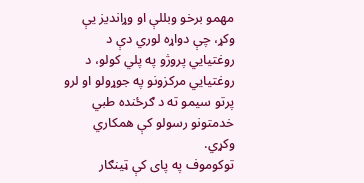مهمو برخو وبللې او وړاندیز یې وکړ، چې دواړه لوري دې د روغتیايي پروژو په پلي کولو، د روغتیايي مرکزونو په جوړولو او لرو پرتو سیمو ته د ګرځنده طبي خدمتونو رسولو کې همکاري وکړي.
توکوموف په پای کې ټینګار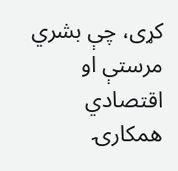کړی، چې بشري مرستې او اقتصادي همکارۍ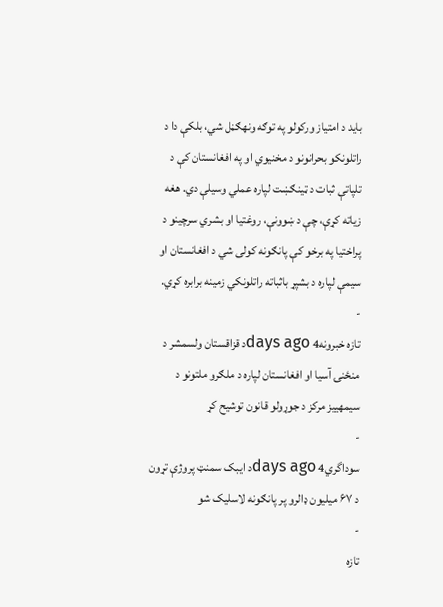باید د امتیاز ورکولو په توګه ونهګڼل شي، بلکې دا د راتلونکو بحرانونو د مخنیوي او په افغانستان کې د تلپاتې ثبات د ټینګښت لپاره عملي وسیلې دي. هغه زیاته کړې، چې د ښوونې، روغتیا او بشري سرچینو د پراختیا په برخو کې پانګونه کولی شي د افغانستان او سیمې لپاره د بشپړ باثباته راتلونکي زمینه برابره کړي.
-
تازه خبرونه4 days agoد قزاقستان ولسمشر د منځنۍ آسیا او افغانستان لپاره د ملګرو ملتونو د سیمهییز مرکز د جوړولو قانون توشیح کړ
-
سوداگري4 days agoد ایبک سمنټ پروژې تړون د ۶۷ میلیون ډالرو پر پانګونه لاسلیک شو
-
تازه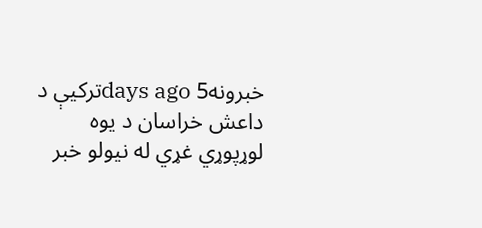خبرونه5 days agoترکیې د داعش خراسان د یوه لوړپوړي غړي له نیولو خبر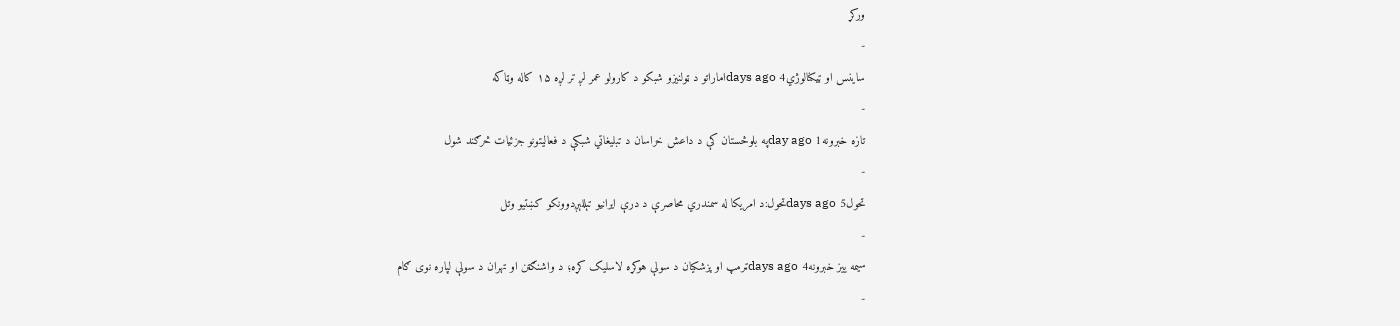ورکړ
-
ساینس او ټیکنالوژي4 days agoاماراتو د ټولنیزو شبکو د کارولو عمر لږ تر لږه ۱۵ کاله وټاکه
-
تازه خبرونه1 day agoپه بلوڅستان کې د داعش خراسان د تبلیغاتي شبکې د فعالیتونو جزئیات څرګند شول
-
تحول5 days agoتحول:د امریکا له سمندري محاصرې د درې ایرانیو تېللېږدوونکو کښتیو وتل
-
سیمه ییز خبرونه4 days agoټرمپ او پزشکیان د سولې هوکړه لاسلیک کړه؛ د واشنګټن او تهران د سولې لپاره نوی ګام
-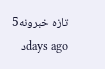تازه خبرونه5 days agoد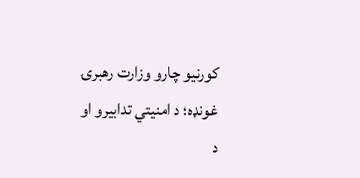کورنیو چارو وزارت رهبرۍ غونډه؛ د امنیتي تدابیرو او د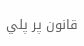قانون پر پلي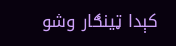کېدا ټینګار وشو